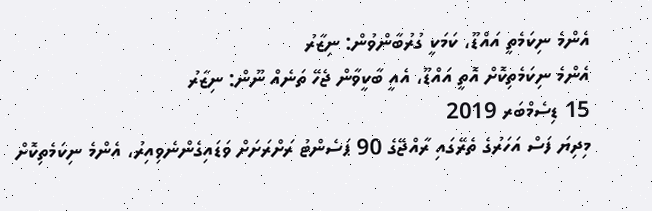އެންމެ ނިކަމެތީ އައްޑޫ، ކަމަކީ ގުރުބާންވުން: ނިޒާރު
އެންމެ ނިކަމެތިކޮށް އޮތީ އައްޑޫ، އެއީ ބާކީވާން ޖެހޭ ތަނެއް ނޫން: ނިޒާރު
15 ޑިސެމްބަރ 2019
މިދިޔަ ފަސް އަހަރުގެ ތެރޭގައި ރާއްޖޭގެ 90 ޕަސެންޓު ރަށްރަށަށް ވަޑައިގެންނެވިއިރު، އެންމެ ނިކަމެތިކޮށް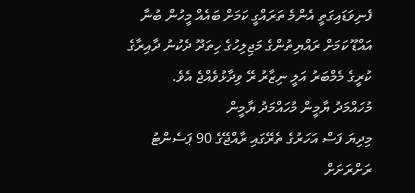ފެނިވަޑައިގަތީ އެންމެ ތަރައްގީ ކަމަށް ބައެއް މީހުން ބުނާ އައްޑޫ ކަމަށް ރައްޔިތުންގެ މަޖިލިހުގެ ހިތަދޫ ދެކުނު ދާއިރާގެ ކުރީގެ މެމްބަރު އަލީ ނިޒާރު ރޭ ވިދާޅުވެއްޖެ އެވެ.
މުހައްމަދު ޔާމީން މުހައްމަދު ޔާމީން
މިދިޔަ ފަސް އަހަރުގެ ތެރޭގައި ރާއްޖޭގެ 90 ޕަސެންޓު ރަށްރަށަށް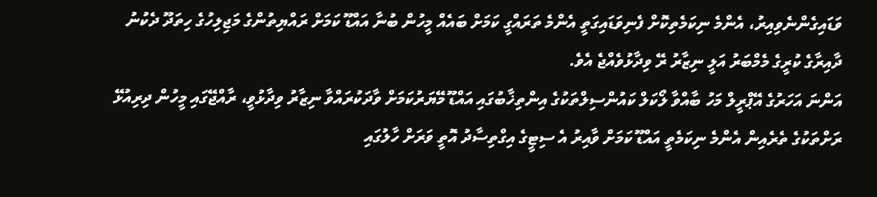ވަޑައިގެންނެވިއިރު، އެންމެ ނިކަމެތިކޮށް ފެނިވަޑައިގަތީ އެންމެ ތަރައްގީ ކަމަށް ބައެއް މީހުން ބުނާ އައްޑޫ ކަމަށް ރައްޔިތުންގެ މަޖިލިހުގެ ހިތަދޫ ދެކުނު ދާއިރާގެ ކުރީގެ މެމްބަރު އަލީ ނިޒާރު ރޭ ވިދާޅުވެއްޖެ އެވެ.
އަންނަ އަހަރުގެ އޭޕްރީލް މަހު ބާއްވާ ލޯކަލް ކައުންސިލްތަކުގެ އިންތިޚާބުގައި އައްޑޫ މޭޔަރުކަމަށް ވާދަކުރައްވާ ނިޒާރު ވިދާޅުވީ، ރާއްޖޭގައި މީހުން ދިރިއުޅޭ ރަށްތަކުގެ ތެރެއިން އެންމެ ނިކަމެތީ އައްޑޫ ކަމަށް ވާއިރު އެ ސިޓީގެ އިގްތިސާދު އޮތީ ވަރަށް ހާލުގައި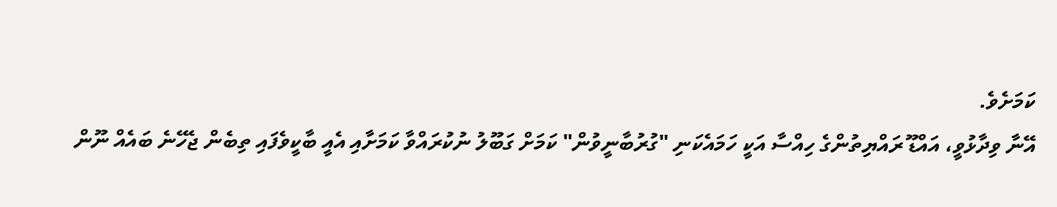ކަމަށެވެ.
އޭނާ ވިދާޅުވީ، އައްޑޫ ރައްޔިތުންގެ ހިއްސާ އަކީ ހަމައެކަނި "ގުރުބާނީވުން" ކަމަށް ގަބޫލު ނުކުރައްވާ ކަމަށާއި އެއީ ބާކީވެފައި ތިބެން ޖެހޭނެ ބައެއް ނޫން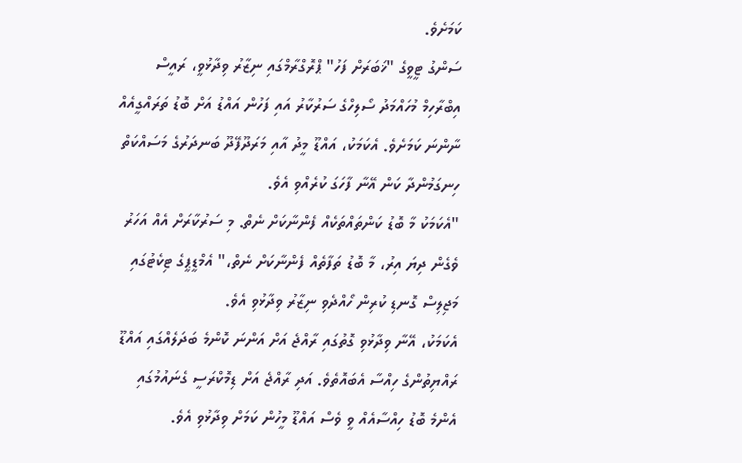ކަމަށެވެ.
ސަންގު ޓީވީގެ "ޚަބަރަށް ފަހު" ޕްރޮގްރާމްގައި ނިޒާރު ވިދާޅުވީ، ރައީސް އިބްރާހިމް މުހައްމަދު ސޯލިހްގެ ސަރުކާރު އައި ފަހުން އައްޑު އަށް ބޮޑު ތަރައްގީއެއް ނާންނަ ކަމަށެވެ. އެކަމަކު، އައްޑޫ މީދު އާއި މަރަދޫފޭދޫ ބަނދަރުގެ މަސައްކަތް ހިނގަމުންދާ ކަން އޭނާ ފާހަގަ ކުރެއްވި އެވެ.
"އެކަމަކު މާ ބޮޑު ކަންތައްތަކެއް ފެންނާކަށް ނެތް. މި ސަރުކާރަށް އެއް އަހަރު ވެގެން ދިޔަ އިރު، މާ ބޮޑު ތަފާތެއް ފެންނާކަށް ނެތް،" އެމްޑީޕީގެ ޓިކެޓުގައި މަޖިލިސް ގޮނޑި ކުރިން ހޯއްދެވި ނިޒާރު ވިދާޅުވި އެވެ.
އެކަމަކު، އޭނާ ވިދާޅުވި ގޮތުގައި ރާއްޖެ އަށް އަންނަ ކޮންމެ ބަދަލެއްގައި އައްޑޫ ރައްޔިތުންގެ ހިއްސާ އެބައޮތެވެ. އަދި ރާއްޖެ އަށް ޑިމޮކްރަސީ ގެނައުމުގައި އެންމެ ބޮޑު ހިއްސާއެއް ވީ ވެސް އައްޑޫ މީހުން ކަމަށް ވިދާޅުވި އެވެ.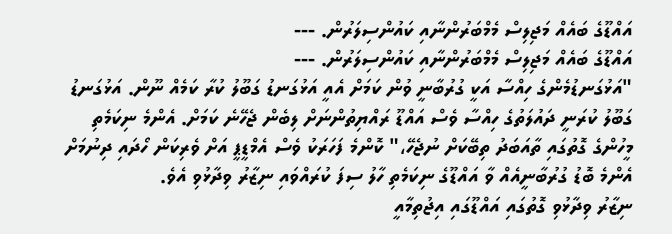އައްޑޫގެ ބައެއް މަޖިލިސް މެމްބަރުންނާއި ކައުންސިލަރުން. ---
އައްޑޫގެ ބައެއް މަޖިލިސް މެމްބަރުންނާއި ކައުންސިލަރުން. ---
"އަޅުގަނޑުމެންގެ ހިއްސާ އަކީ ގުރުބާނީ ވުން ކަމަށް އެއީ އަޅުގަނޑު ގަބޫލު ކުރާ ކަމެއް ނޫން. އަޅުގަނޑު ގަބޫލު ކުރަނީ ދައުލަތުގެ ހިއްސާ ވެސް އައްޑޫ ރައްޔިތުންނަށް ލިބެން ޖެހޭނެ ކަމަށް. އެންމެ ނިކަމެތި މީހުންގެ ގޮތުގައި ތާއަބަދު ތިބޭކަށް ނުޖެހޭ،" ކޮންމެ ފަހަރަކު ވެސް އެމްޑީޕީ އަށް ވެރިކަން ހޯދައި ދިނުމަށް އެންމެ ބޮޑު ގުރުބާނީއެއް ވާ އައްޑޫގެ ނިކަމެތި ހާލު ސިފަ ކުރައްވައި ނިޒާރު ވިދާޅުވި އެވެ.
ނިޒާރު ވިދާޅުވި ގޮތުގައި އައްޑޫގައި އިޖުތިމާއީ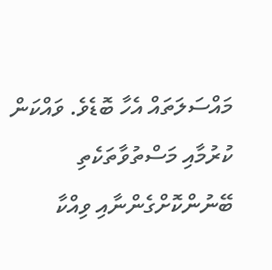މައްސަލަތައް އެހާ ބޮޑެވެ. ވައްކަން ކުރުމާއި މަސްތުވާތަކެތި ބޭނުންކޮށްގެންނާއި ވިއްކާ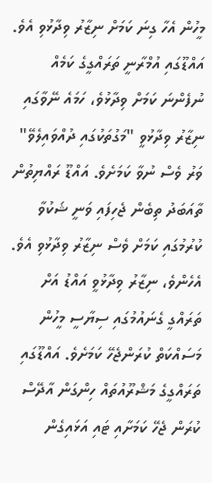މީހުން އެހާ ގިނަ ކަމަށް ނިޒާރު ވިދާޅުވި އެވެ.
އައްޑޫގައި އުމްރާނީ ތަރައްގީގެ ކަމެއް ނުފެންނަ ކަމަށް ވިދާޅުވެ، ހަމައެ ނޭވާގައި ނިޒާރު ވިދާޅުވީ "މަގުތަކުގައި ދުއްވައިލެވޭ" ވަރު ވެސް ނުވާ ކަމަށެވެ. އައްޑޫ ރައްޔިތުން ތާއަބަދު ތިބެން ޖެހިފައި ވަނީ ޝަކުވާ ކުރުމުގައި ކަމަށް ވެސް ނިޒާރު ވިދާޅުވި އެވެ.
އެހެންވެ، ނިޒާރު ވިދާޅުވީ އައްޑު އަށް ތަރައްގީ ގެނައުމުގައި ސިޔާސީ މީހުން މަސައްކަތް ކުރަންޖެހޭ ކަމަށެވެ. އައްޑޫގައި ތަރައްގީގެ މަޝްރޫއުތައް ހިންގަން އާދޭސް ކުރަން ޖެހޭ ކަމަށާއި ޓައި އަޅައިގެން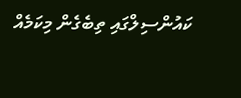ކައުންސިލްގައި ތިބެގެން މިކަމެއް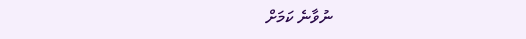ނުވާނެ ކަމަށް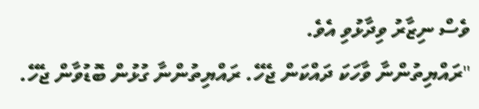ވެސް ނިޒާރު ވިދާޅުވި އެވެ.
"ރައްޔިތުންނާ ވާހަކަ ދައްކަން ޖެހޭ. ރައްޔިތުންނާ ގުޅުން ބޮޑުވާން ޖެހޭ.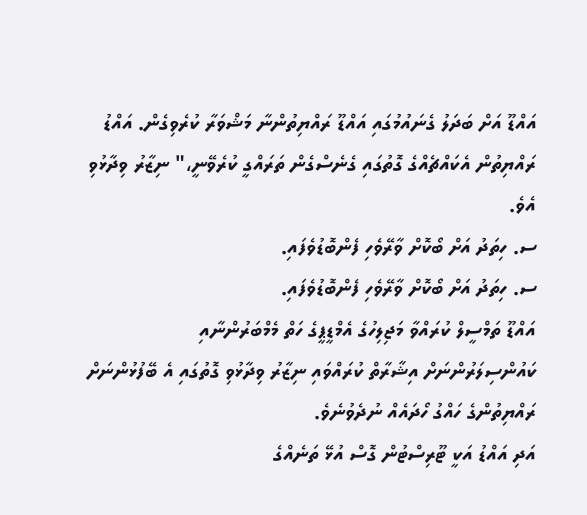އައްޑޫ އަށް ބަދަލު ގެނައުމުގައި އައްޑޫ ރައްޔިތުންނާ މަޝްވަރާ ކުރެވިގެން. އައްޑު ރައްޔިތުން އެކައްޗެއްގެ ގޮތުގައި ގެނެސްގެން ތަރައްގީ ކުރެވޭނީ،" ނިޒާރު ވިދާޅުވި އެވެ.
ސ. ހިތަދު އަށް ބޯކޮށް ވާރޭވެހި ފެންބޮޑުވެފައި.
ސ. ހިތަދު އަށް ބޯކޮށް ވާރޭވެހި ފެންބޮޑުވެފައި.
އައްޑޫ ތަމްސީލް ކުރައްވާ މަޖިލިހުގެ އެމްޑީޕީގެ ހަތް މެމްބަރުންނާއި ކައުންސިލަރުންނަށް އިޝާރާތް ކުރައްވައި ނިޒާރު ވިދާޅުވި ގޮތުގައި އެ ބޭފުޅުންނަށް ރައްޔިތުންގެ ހައްގު ހޯދައެއް ނުދެވުނެވެ.
އަދި އައްޑު އަކީ ޓޫރިސްޓުން ގޮސް އުޅޭ ތަނެއްގެ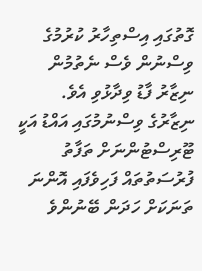ގޮތުގައި އިސްތިހާރު ކުރުމުގެ ވިސްނުން ވެސް ނެތުމުން ނިޒާރު ފާޑު ވިދާޅުވި އެވެ.
ނިޒާރުގެ ވިސްނުމުގައި އައްޑު އަކީ ޓޫރިސްޓުންނަށް ތަފާތު ފުރުސަތުތައް ފަހިވެފައި އޮންނަ ތަނަކަށް ހަދަން ބޭނުންވެ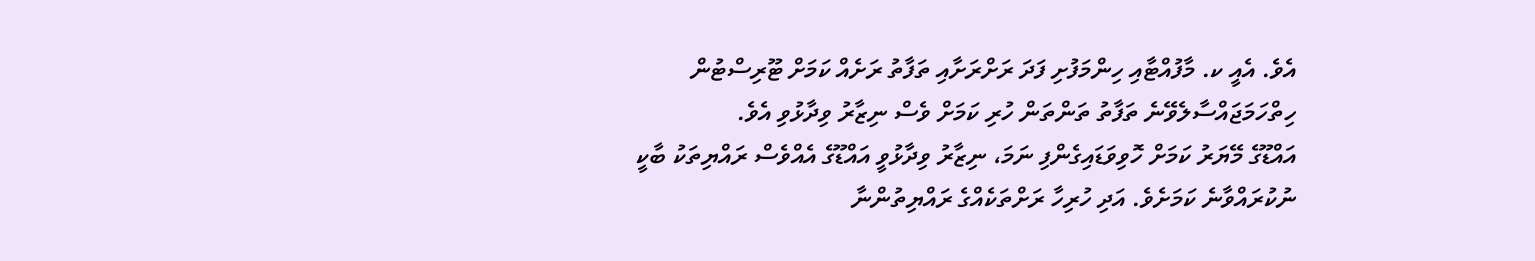އެވެ. އެއީ ކ. މާފުއްޓާއި ހިންމަފުށި ފަދަ ރަށްރަށާއި ތަފާތު ރަށެއް ކަމަށް ޓޫރިސްޓުން ހިތްހަމަޖައްސާލެވޭނެ ތަފާތު ތަންތަން ހުރި ކަމަށް ވެސް ނިޒާރު ވިދާޅުވި އެވެ.
އައްޑޫގެ މޭޔަރު ކަމަށް ހޮވިވަޑައިގެންފި ނަމަ، ނިޒާރު ވިދާޅުވީ އައްޑޫގެ އެއްވެސް ރައްޔިތަކު ބާކީ ނުކުރައްވާނެ ކަމަށެވެ. އަދި ހުރިހާ ރަށްތަކެއްގެ ރައްޔިތުންނާ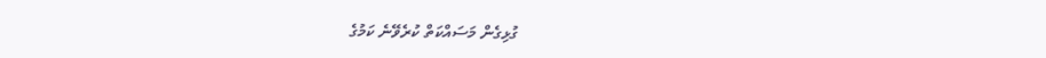ގުޅިގެން މަސައްކަތް ކުރެވޭނެ ކަމުގެ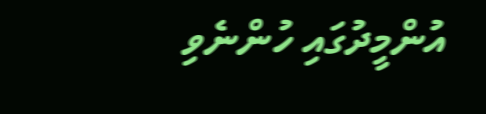އުންމީދުގައި ހުންނެވި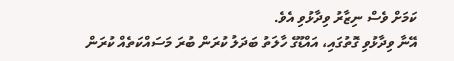ކަމަށް ވެސް ނިޒާރު ވިދާޅުވި އެވެ.
އޭނާ ވިދާޅުވި ގޮތުގައި، އައްޑޫގެ ހާލަތު ބަދަލު ކުރަން ބުރަ މަސައްކަތެއް ކުރަން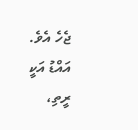ޖެހެ އެވެ. އައްޑު އަކީ ރީތި،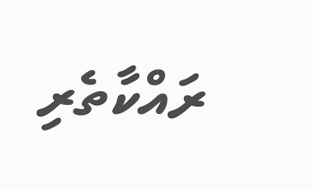ރައްކާތެރި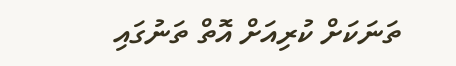ތަނަކަށް ކުރިއަށް އޮތް ތަނުގައި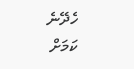ހެދޭނެ ކަމަށް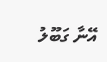އޭނާ ގަބޫލު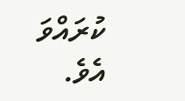ކުރައްވަ އެވެ.